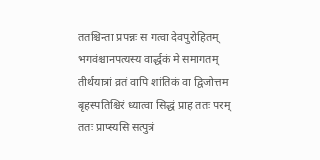ततश्चिन्ता प्रपन्नः स गत्वा देवपुरोहितम्
भगवंश्चानपत्यस्य वार्द्धकं मे समागतम्
तीर्थयात्रां व्रतं वापि शांतिकं वा द्विजोत्तम
बृहस्पतिश्चिरं ध्यात्वा सिद्धं प्राह ततः परम्
ततः प्राप्स्यसि सत्पुत्रं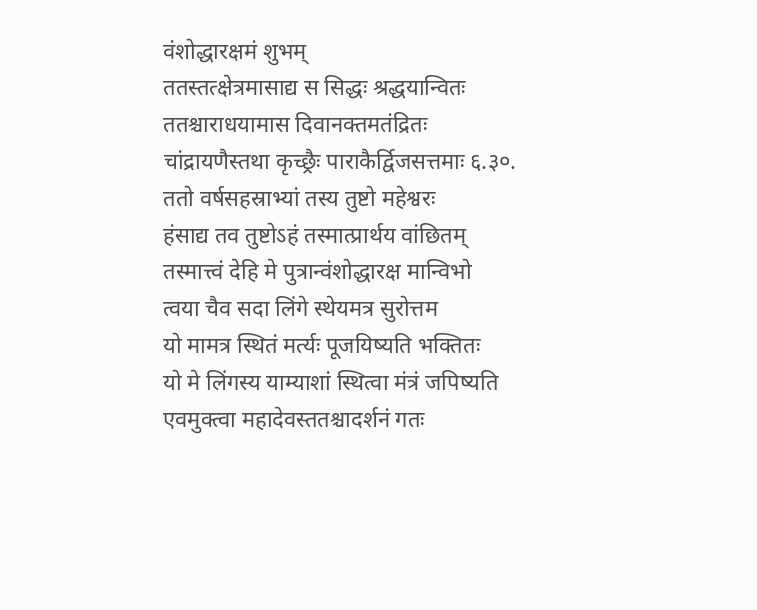वंशोद्धारक्षमं शुभम्
ततस्तत्क्षेत्रमासाद्य स सिद्धः श्रद्धयान्वितः
ततश्चाराधयामास दिवानक्तमतंद्रितः
चांद्रायणैस्तथा कृच्छ्रैः पाराकैर्द्विजसत्तमाः ६.३०.
ततो वर्षसहस्राभ्यां तस्य तुष्टो महेश्वरः
हंसाद्य तव तुष्टोऽहं तस्मात्प्रार्थय वांछितम्
तस्मात्त्वं देहि मे पुत्रान्वंशोद्धारक्ष मान्विभो
त्वया चैव सदा लिंगे स्थेयमत्र सुरोत्तम
यो मामत्र स्थितं मर्त्यः पूजयिष्यति भक्तितः
यो मे लिंगस्य याम्याशां स्थित्वा मंत्रं जपिष्यति
एवमुक्त्वा महादेवस्ततश्चादर्शनं गतः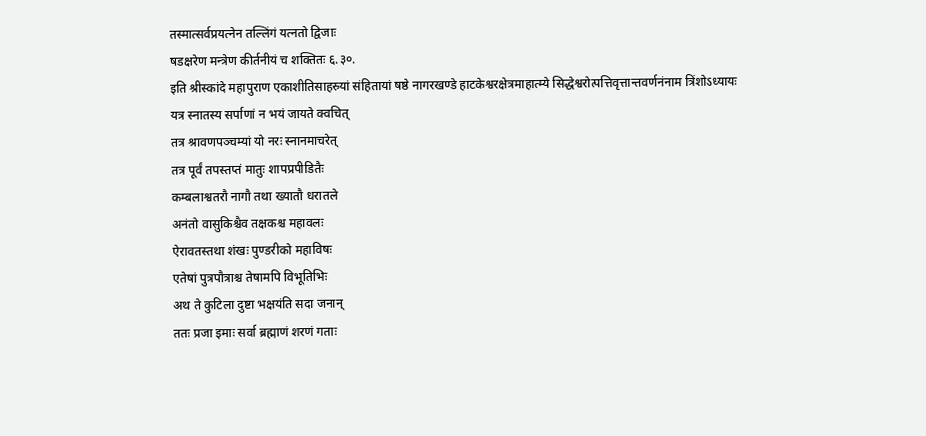तस्मात्सर्वप्रयत्नेन तल्लिंगं यत्नतो द्विजाः
षडक्षरेण मन्त्रेण कीर्तनीयं च शक्तितः ६.३०.
इति श्रीस्कांदे महापुराण एकाशीतिसाहस्र्यां संहितायां षष्ठे नागरखण्डे हाटकेश्वरक्षेत्रमाहात्म्ये सिद्धेश्वरोत्पत्तिवृत्तान्तवर्णनंनाम त्रिंशोऽध्यायः
यत्र स्नातस्य सर्पाणां न भयं जायते क्वचित्
तत्र श्रावणपञ्चम्यां यो नरः स्नानमाचरेत्
तत्र पूर्वं तपस्तप्तं मातुः शापप्रपीडितैः
कम्बलाश्वतरौ नागौ तथा ख्यातौ धरातले
अनंतो वासुकिश्चैव तक्षकश्च महावलः
ऐरावतस्तथा शंखः पुण्डरीको महाविषः
एतेषां पुत्रपौत्राश्च तेषामपि विभूतिभिः
अथ ते कुटिला दुष्टा भक्षयंति सदा जनान्
ततः प्रजा इमाः सर्वा ब्रह्माणं शरणं गताः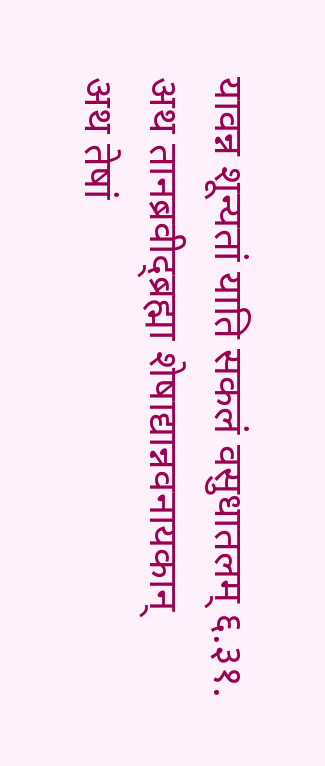यावन्न शून्यतां याति सकलं वसुधातलम् ६.३१.
अथ तानब्रवीद्ब्रह्मा शेषाद्यान्नवनायकान्
अथ तेषां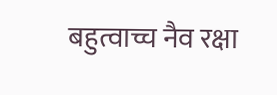बहुत्वाच्च नैव रक्षा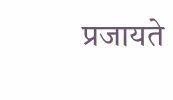प्रजायते